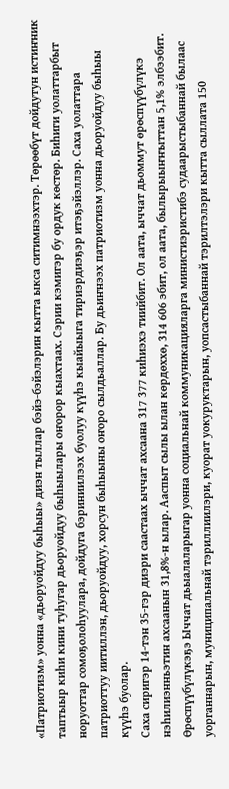«Патриотизм» уонна «дьоруойдуу быһыы» диэн тыллар бэйэ-бэйэлэрин кытта ыкса ситимнээхтэр. Төрөөбүт дойдутун истиҥник таптыыр киһи кини туһугар дьоруойдуу быһыылары оҥорор кыахтаах. Сэрии кэмигэр бу ордук көстөр. Биһиги уолаттарбыт норуоттар сомоҕолоһуулара, дойдуга бэриниилээх буолуу күүһэ кыайыыга тириэрдиэҕэр итэҕэйэллэр. Саха уолаттара патриоттуу иитиллэн, дьоруойдуу, хорсун быһыыны оҥоро сылдьаллар. Бу дьиҥнээх патриотизм уонна дьоруойдуу быһыы күүһэ буолар.
Саха сиригэр 14-тэн 35-гэр диэри саастаах ыччат ахсаана 317 377 киһиэхэ тиийбит. Ол аата, ыччат дьоммут өрөспүүбүлүкэ нэһилиэнньэтин ахсаанын 31,8%-н ылар. Ааспыт сылы ылан көрдөххө, 314 606 эбит, ол аата, былырыыҥҥыттан 5,1% элбээбит.
Өрөспүүбүлүкэҕэ Ыччат дьыалаларыгар уонна социальнай коммуникацияларга министиэристибэ судаарыстыбаннай былаас уорганнарын, муниципальнай тэриллиилэри, куорат уокуруктарын, уопсастыбаннай тэрилтэлэри кытта сыллата 150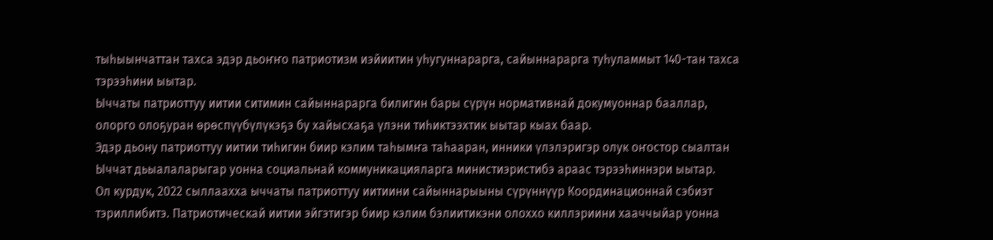тыһыынчаттан тахса эдэр дьоҥҥо патриотизм иэйиитин уһугуннарарга, сайыннарарга туһуламмыт 140-тан тахса тэрээһини ыытар.
Ыччаты патриоттуу иитии ситимин сайыннарарга билигин бары сүрүн нормативнай докумуоннар бааллар, олорго олоҕуран өрөспүүбүлүкэҕэ бу хайысхаҕа үлэни тиһиктээхтик ыытар кыах баар.
Эдэр дьону патриоттуу иитии тиһигин биир кэлим таһымҥа таһааран, инники үлэлэригэр олук оҥостор сыалтан Ыччат дьыалаларыгар уонна социальнай коммуникацияларга министиэристибэ араас тэрээһиннэри ыытар.
Ол курдук, 2022 сыллаахха ыччаты патриоттуу иитиини сайыннарыыны сүрүннүүр Координационнай сэбиэт тэриллибитэ. Патриотическай иитии эйгэтигэр биир кэлим бэлиитикэни олоххо киллэриини хааччыйар уонна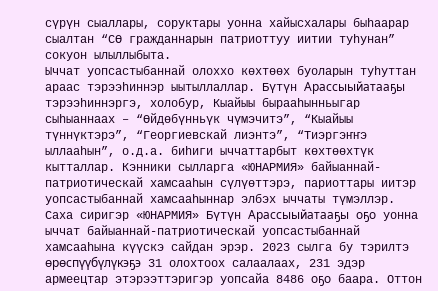сүрүн сыаллары, соруктары уонна хайысхалары быһаарар сыалтан “СӨ гражданнарын патриоттуу иитии туһунан” сокуон ылыллыбыта.
Ыччат уопсастыбаннай олоххо көхтөөх буоларын туһуттан араас тэрээһиннэр ыытыллаллар. Бүтүн Арассыыйатааҕы тэрээһиннэргэ, холобур, Кыайыы бырааһынньыгар сыһыаннаах – “Өйдөбүнньүк чүмэчитэ”, “Кыайыы түннүктэрэ”, “Георгиевскай лиэнтэ”, “Тиэргэҥҥэ ыллааһын”, о.д.а. биһиги ыччаттарбыт көхтөөхтүк кытталлар. Кэнники сылларга «ЮНАРМИЯ» байыаннай-патриотическай хамсааһын сүлүөттэрэ, париоттары иитэр уопсастыбаннай хамсааһыннар элбэх ыччаты түмэллэр.
Саха сиригэр «ЮНАРМИЯ» Бүтүн Арассыыйатааҕы оҕо уонна ыччат байыаннай-патриотическай уопсастыбаннай хамсааһына күүскэ сайдан эрэр. 2023 сылга бу тэрилтэ өрөспүүбүлүкэҕэ 31 олохтоох салаалаах, 231 эдэр армеецтар этэрээттэригэр уопсайа 8486 оҕо баара. Оттон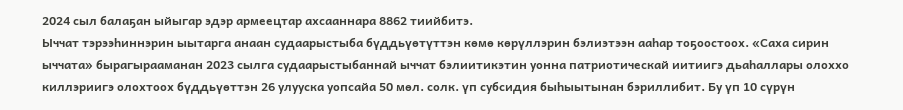2024 сыл балаҕан ыйыгар эдэр армеецтар ахсааннара 8862 тиийбитэ.
Ыччат тэрээһиннэрин ыытарга анаан судаарыстыба бүддьүөтүттэн көмө көрүллэрин бэлиэтээн ааһар тоҕоостоох. «Саха сирин ыччата» бырагырааманан 2023 сылга судаарыстыбаннай ыччат бэлиитикэтин уонна патриотическай иитиигэ дьаһаллары олоххо киллэриигэ олохтоох бүддьүөттэн 26 улууска уопсайа 50 мөл. солк. үп субсидия быһыытынан бэриллибит. Бу үп 10 сүрүн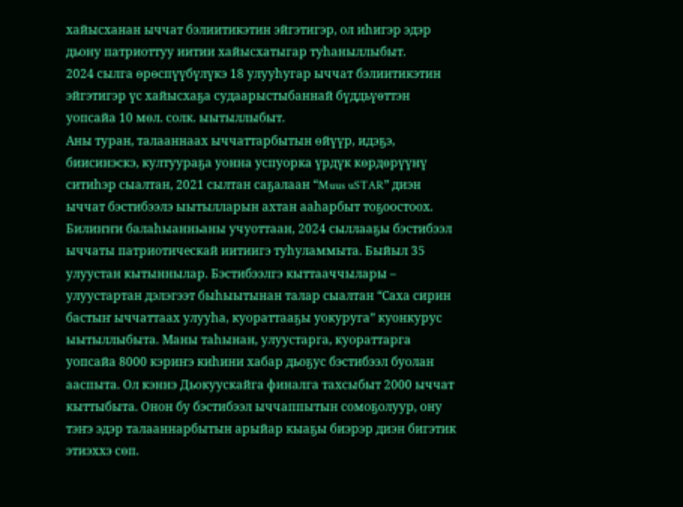хайысханан ыччат бэлиитикэтин эйгэтигэр, ол иһигэр эдэр дьону патриоттуу иитии хайысхатыгар туһаныллыбыт.
2024 сылга өрөспүүбүлүкэ 18 улууһугар ыччат бэлиитикэтин эйгэтигэр үс хайысхаҕа судаарыстыбаннай бүддьүөттэн уопсайа 10 мөл. солк. ыытыллыбыт.
Аны туран, талааннаах ыччаттарбытын өйүүр, идэҕэ, биисинэскэ, култуураҕа уонна успуорка үрдүк көрдөрүүнү ситиһэр сыалтан, 2021 сылтан саҕалаан “Muus uSTAR” диэн ыччат бэстибээлэ ыытылларын ахтан ааһарбыт тоҕоостоох.
Билиҥҥи балаһыанньаны учуоттаан, 2024 сыллааҕы бэстибээл ыччаты патриотическай иитиигэ туһуламмыта. Быйыл 35 улуустан кытыннылар. Бэстибээлгэ кыттааччылары – улуустартан дэлэгээт быһыытынан талар сыалтан “Саха сирин бастыҥ ыччаттаах улууһа, куораттааҕы уокуруга” куонкурус ыытыллыбыта. Маны таһынан, улуустарга, куораттарга уопсайа 8000 кэриҥэ киһини хабар дьоҕус бэстибээл буолан ааспыта. Ол кэннэ Дьокуускайга финалга тахсыбыт 2000 ыччат кыттыбыта. Онон бу бэстибээл ыччаппытын сомоҕолуур, ону тэҥэ эдэр талааннарбытын арыйар кыаҕы биэрэр диэн бигэтик этиэххэ сөп.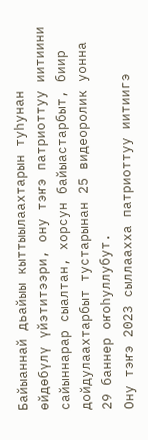Байыаннай дьайыы кыттыылаахтарын туһунан өйдөбүлү үйэтитээри, ону тэҥэ патриоттуу иитиини сайыннарар сыалтан, хорсун байыастарбыт, биир дойдулаахтарбыт тустарынан 25 видеоролик уонна 29 баннер оҥоһуллубут.
Ону тэҥэ 2023 сыллаахха патриоттуу иитиигэ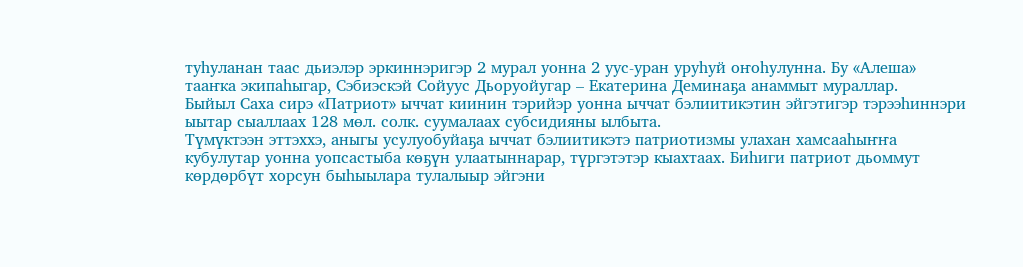туһуланан таас дьиэлэр эркиннэригэр 2 мурал уонна 2 уус-уран уруһуй оҥоһулунна. Бу «Алеша» тааҥка экипаһыгар, Сэбиэскэй Сойуус Дьоруойугар – Екатерина Деминаҕа анаммыт мураллар.
Быйыл Саха сирэ «Патриот» ыччат киинин тэрийэр уонна ыччат бэлиитикэтин эйгэтигэр тэрээһиннэри ыытар сыаллаах 128 мөл. солк. суумалаах субсидияны ылбыта.
Түмүктээн эттэххэ, аныгы усулуобуйаҕа ыччат бэлиитикэтэ патриотизмы улахан хамсааһыҥҥа кубулутар уонна уопсастыба көҕүн улаатыннарар, түргэтэтэр кыахтаах. Биһиги патриот дьоммут көрдөрбүт хорсун быһыылара тулалыыр эйгэни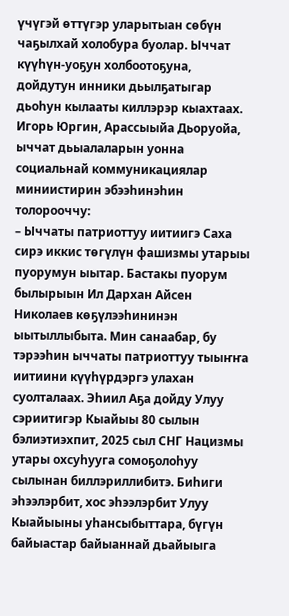үчүгэй өттүгэр уларытыан сөбүн чаҕылхай холобура буолар. Ыччат күүһүн-уоҕун холбоотоҕуна, дойдутун инники дьылҕатыгар дьоһун кылааты киллэрэр кыахтаах.
Игорь Юргин, Арассыыйа Дьоруойа, ыччат дьыалаларын уонна социальнай коммуникациялар миниистирин эбээһинэһин толорооччу:
– Ыччаты патриоттуу иитиигэ Саха сирэ иккис төгүлүн фашизмы утарыы пуорумун ыытар. Бастакы пуорум былырыын Ил Дархан Айсен Николаев көҕүлээһининэн ыытыллыбыта. Мин санаабар, бу тэрээһин ыччаты патриоттуу тыыҥҥа иитиини күүһүрдэргэ улахан суолталаах. Эһиил Аҕа дойду Улуу сэриитигэр Кыайыы 80 сылын бэлиэтиэхпит, 2025 сыл СНГ Нацизмы утары охсуһууга сомоҕолоһуу сылынан биллэриллибитэ. Биһиги эһээлэрбит, хос эһээлэрбит Улуу Кыайыыны уһансыбыттара, бүгүн байыастар байыаннай дьайыыга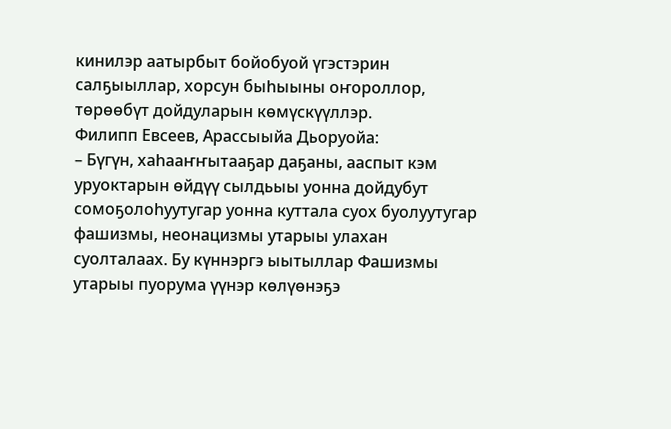кинилэр аатырбыт бойобуой үгэстэрин салҕыыллар, хорсун быһыыны оҥороллор, төрөөбүт дойдуларын көмүскүүллэр.
Филипп Евсеев, Арассыыйа Дьоруойа:
– Бүгүн, хаһааҥҥытааҕар даҕаны, ааспыт кэм уруоктарын өйдүү сылдьыы уонна дойдубут сомоҕолоһуутугар уонна куттала суох буолуутугар фашизмы, неонацизмы утарыы улахан суолталаах. Бу күннэргэ ыытыллар Фашизмы утарыы пуорума үүнэр көлүөнэҕэ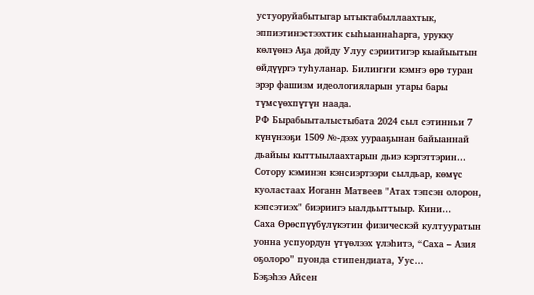устуоруйабытыгар ытыктабыллаахтык, эппиэтинэстээхтик сыһыаннаһарга, урукку көлүөнэ Аҕа дойду Улуу сэриитигэр кыайыытын өйдүүргэ туһуланар. Билиҥҥи кэмҥэ өрө туран эрэр фашизм идеологияларын утары бары түмсүөхпүтүн наада.
РФ Бырабыыталыстыбата 2024 сыл сэтинньи 7 күнүнээҕи 1509 №-дээх уурааҕынан байыаннай дьайыы кыттыылаахтарын дьиэ кэргэттэрин…
Сотору кэминэн кэнсиэртээри сылдьар, көмүс куоластаах Иоганн Матвеев "Атах тэпсэн олорон, кэпсэтиэх" биэриигэ ыалдьыттыыр. Кини…
Саха Өрөспүүбүлүкэтин физическэй култууратын уонна успуордун үтүөлээх үлэһитэ, “Саха – Азия оҕолоро” пуонда стипендиата, Уус…
Бэҕэһээ Айсен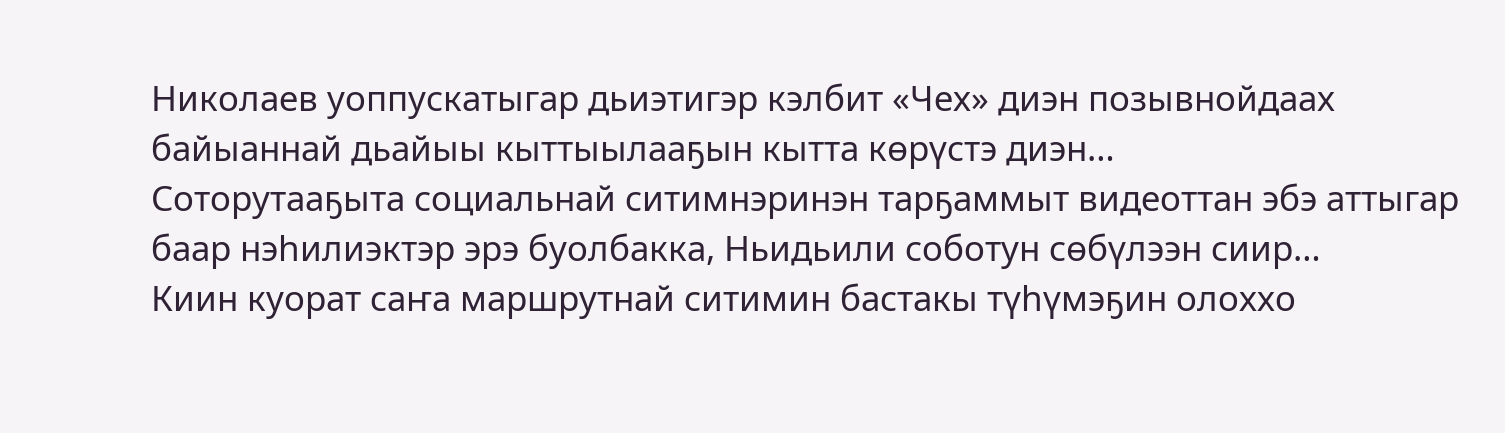Николаев уоппускатыгар дьиэтигэр кэлбит «Чех» диэн позывнойдаах байыаннай дьайыы кыттыылааҕын кытта көрүстэ диэн…
Соторутааҕыта социальнай ситимнэринэн тарҕаммыт видеоттан эбэ аттыгар баар нэһилиэктэр эрэ буолбакка, Ньидьили соботун сөбүлээн сиир…
Киин куорат саҥа маршрутнай ситимин бастакы түһүмэҕин олоххо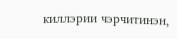киллэрии чэрчитинэн,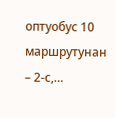оптуобус 10 маршрутунан – 2-с,…